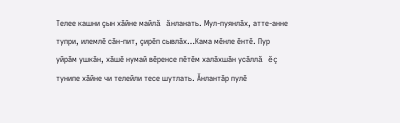Телее кашни çын хăйне майлă ăнланать. Мул-пуянлăх, атте-анне тупри, илемлĕ сăн-пит, çирĕп сывлăх…Кама мĕнле ĕнтĕ. Пур уйрăм ушкăн, хăшĕ нумай вĕренсе пĕтĕм халăхшăн усăллă ĕç тунипе хăйне чи телейли тесе шутлать. Ăнлантăр пулĕ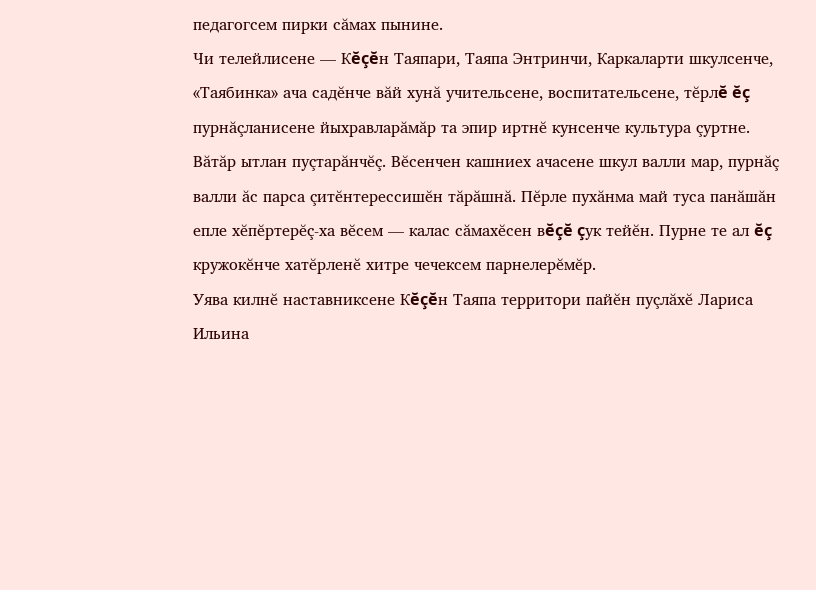педагогсем пирки сăмах пынине.
Чи телейлисене — Кĕçĕн Таяпари, Таяпа Энтринчи, Каркаларти шкулсенче, «Таябинка» ача садĕнче вăй хунă учительсене, воспитательсене, тĕрлĕ ĕç пурнăçланисене йыхравларăмăр та эпир иртнĕ кунсенче культура çуртне. Вăтăр ытлан пуçтарăнчĕç. Вĕсенчен кашниех ачасене шкул валли мар, пурнăç валли ăс парса çитĕнтерессишĕн тăрăшнă. Пĕрле пухăнма май туса панăшăн епле хĕпĕртерĕç-ха вĕсем — калас сăмахĕсен вĕçĕ çук тейĕн. Пурне те ал ĕç кружокĕнче хатĕрленĕ хитре чечексем парнелерĕмĕр.
Уява килнĕ наставниксене Кĕçĕн Таяпа территори пайĕн пуçлăхĕ Лариса Ильина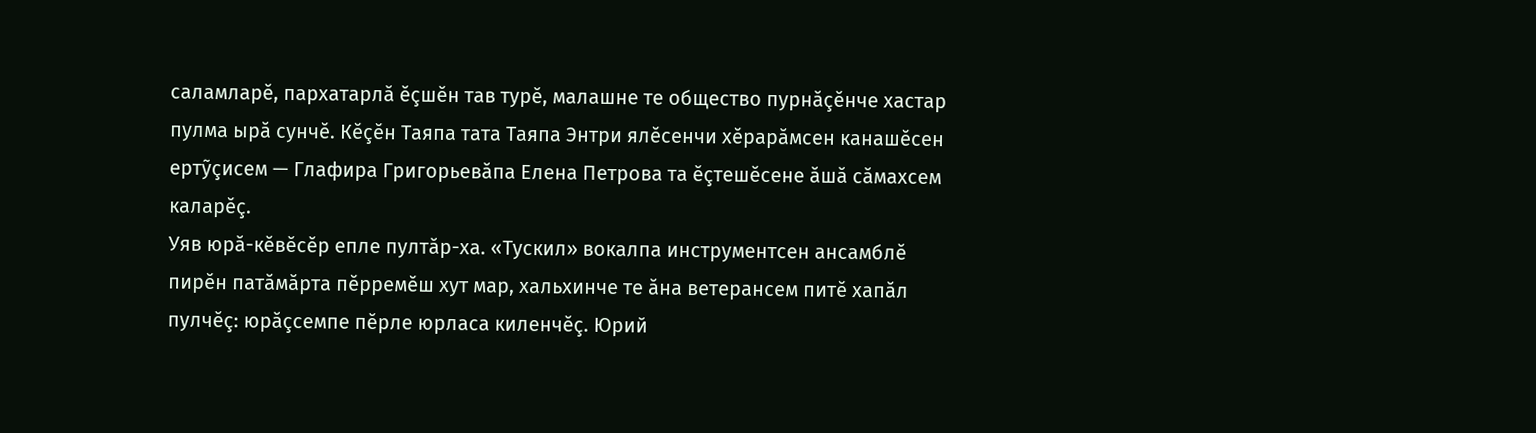саламларĕ, пархатарлă ĕçшĕн тав турĕ, малашне те общество пурнăçĕнче хастар пулма ырă сунчĕ. Кĕçĕн Таяпа тата Таяпа Энтри ялĕсенчи хĕрарăмсен канашĕсен ертỹçисем — Глафира Григорьевăпа Елена Петрова та ĕçтешĕсене ăшă сăмахсем каларĕç.
Уяв юрă-кĕвĕсĕр епле пултăр-ха. «Тускил» вокалпа инструментсен ансамблĕ пирĕн патăмăрта пĕрремĕш хут мар, хальхинче те ăна ветерансем питĕ хапăл пулчĕç: юрăçсемпе пĕрле юрласа киленчĕç. Юрий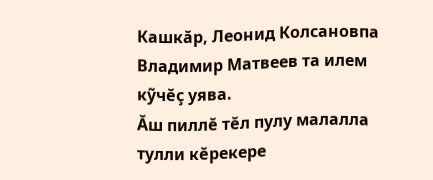Кашкăр, Леонид Колсановпа Владимир Матвеев та илем кỹчĕç уява.
Ăш пиллĕ тĕл пулу малалла тулли кĕрекере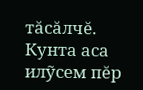тăсăлчĕ. Кунта аса илỹсем пĕр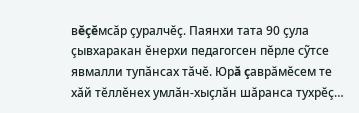вĕçĕмсăр çуралчĕç. Паянхи тата 90 çула çывхаракан ĕнерхи педагогсен пĕрле сỹтсе явмалли тупăнсах тăчĕ. Юрă çаврăмĕсем те хăй тĕллĕнех умлăн-хыçлăн шăранса тухрĕç…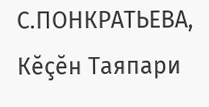С.ПОНКРАТЬЕВА,
Кĕçĕн Таяпари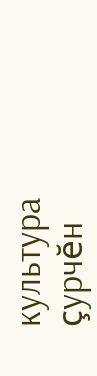культура çурчĕн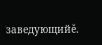заведующийĕ.